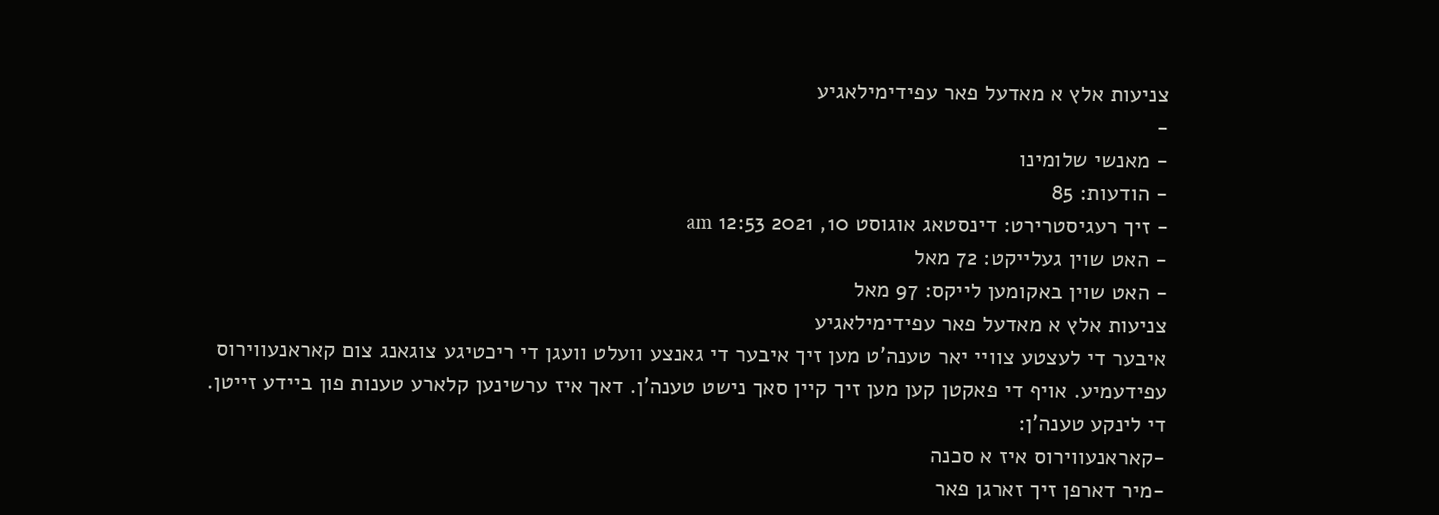צניעות אלץ א מאדעל פאר עפידימילאגיע
-
- מאנשי שלומינו
- הודעות: 85
- זיך רעגיסטרירט: דינסטאג אוגוסט 10, 2021 12:53 am
- האט שוין געלייקט: 72 מאל
- האט שוין באקומען לייקס: 97 מאל
צניעות אלץ א מאדעל פאר עפידימילאגיע
איבער די לעצטע צוויי יאר טענה'ט מען זיך איבער די גאנצע וועלט וועגן די ריכטיגע צוגאנג צום קאראנעווירוס עפידעמיע. אויף די פאקטן קען מען זיך קיין סאך נישט טענה'ן. דאך איז ערשינען קלארע טענות פון ביידע זייטן.
די לינקע טענה'ן:
-קאראנעווירוס איז א סכנה
-מיר דארפן זיך זארגן פאר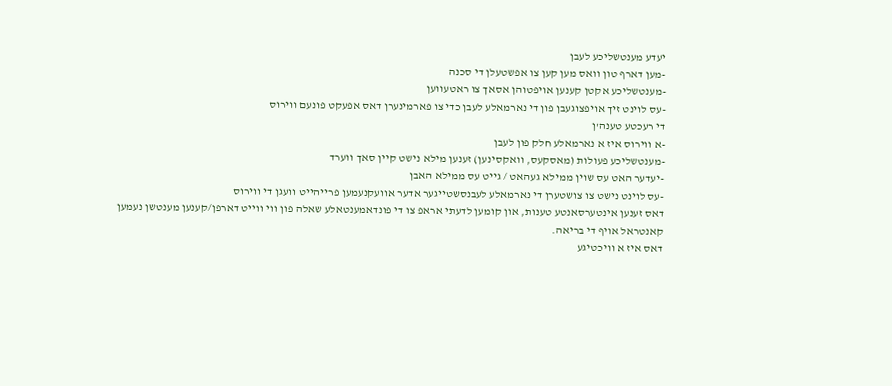יעדע מענטשליכע לעבן
-מען דארף טון וואס מען קען צו אפשטעלן די סכנה
-מענטשליכע אקטן קענען אויפטוהן אסאך צו ראטעווען
-עס לוינט זיך אויפצוגעבן פון די נארמאלע לעבן כדי צו פארמינערן דאס אפעקט פונעם ווירוס
די רעכטע טענה'ן
-א ווירוס איז א נארמאלע חלק פון לעבן
-מענטשליכע פעולות (מאסקעס, וואקסינען) זענען מילא נישט קיין סאך ווערד
-יעדער האט עס שוין ממילא געהאט / גייט עס ממילא האבן
-עס לוינט נישט צו צושטערן די נארמאלע לעבנסשטייגער אדער אוועקנעמען פרייהייט וועגן די ווירוס
דאס זענען אינטערסאנטע טענות, און קומען לדעתי אראפ צו די פונדאמענטאלע שאלה פון ווי ווייט דארפן/קענען מענטשן נעמען קאנטראל אויף די בריאה.
דאס איז א וויכטיגע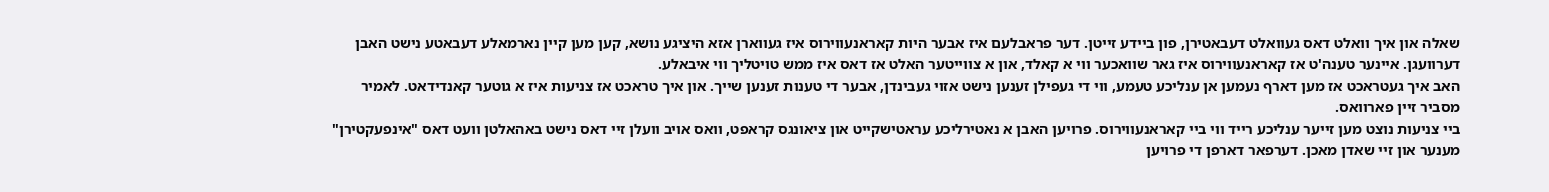שאלה און איך וואלט דאס געוואלט דעבאטירן, פון ביידע זייטן. דער פראבלעם איז אבער היות קאראנעווירוס איז געווארן אזא היציגע נושא, קען מען קיין נארמאלע דעבאטע נישט האבן דערוועגן. איינער טענה'ט אז קאראנעווירוס איז גאר שוואכער ווי א קאלד, און א צווייטער האלט אז דאס איז ממש טויטליך ווי איבאלע.
האב איך געטראכט אז מען דארף נעמען אן ענליכע טעמע, ווי די געפילן זענען נישט אזוי געבינדן, אבער די טענות זענען שייך. און איך טראכט אז צניעות איז א גוטער קאנדידאט. לאמיר מסביר זיין פארוואס.
ביי צניעות נוצט מען זייער ענליכע רייד ווי ביי קאראנעווירוס. פרויען האבן א נאטירליכע עראטישקייט און ציאונגס קראפט, וואס אויב וועלן זיי דאס נישט באהאלטן וועט דאס "אינפעקטירן" מענער און זיי שאדן מאכן. דערפאר דארפן די פרויען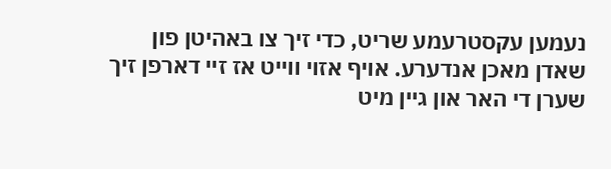נעמען עקסטרעמע שריט, כדי זיך צו באהיטן פון שאדן מאכן אנדערע. אויף אזוי ווייט אז זיי דארפן זיך שערן די האר און גיין מיט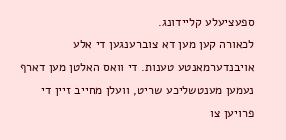ספעציעלע קליידונג.
לכאורה קען מען דא צוברענגען די אלע אויבנדערמאנטע טענות. די וואס האלטן מען דארף נעמען מענטשליכע שריט, וועלן מחייב זיין די פרויען צו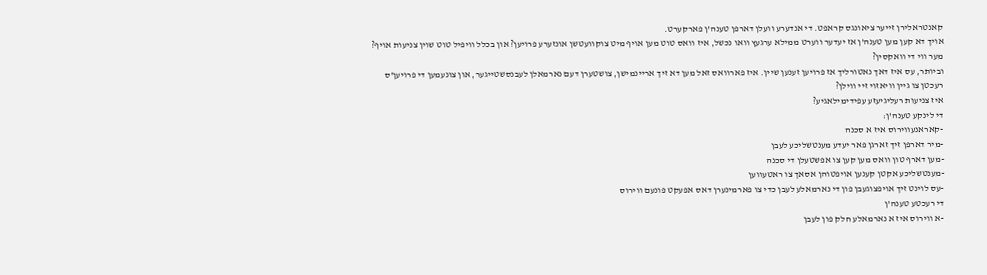קאנטראלירן זייער ציאונגס קראפט. די אנדערע וועלן דארפן טענה'ן פארקערט.
אויך דא קען מען טענה'ן אז יעדער ווערט ממילא ערגעץ וואו נכשל, איז וואס טוט מען אויף מיט צוקוועטשן אונזערע פרויען? און בכלל וויפיל טוט שוין צניעות אויף? מער ווי די וואקסין?
וביותר, עס איז דאך נאטורליך אז פרויען זענען שיין. איז פארוואס זאל מען דא זיך אריינמישן, צושטערן דעם נארמאלן לעבנסשטייגער, און צונעמען די פרויען'ס רעכטן צו גיין וויאזוי זיי ווילן?
איז צניעות רעליגיעזע עפידימילאגיע?
די לינקע טענה'ן:
-קאראנעווירוס איז א סכנה
-מיר דארפן זיך זארגן פאר יעדע מענטשליכע לעבן
-מען דארף טון וואס מען קען צו אפשטעלן די סכנה
-מענטשליכע אקטן קענען אויפטוהן אסאך צו ראטעווען
-עס לוינט זיך אויפצוגעבן פון די נארמאלע לעבן כדי צו פארמינערן דאס אפעקט פונעם ווירוס
די רעכטע טענה'ן
-א ווירוס איז א נארמאלע חלק פון לעבן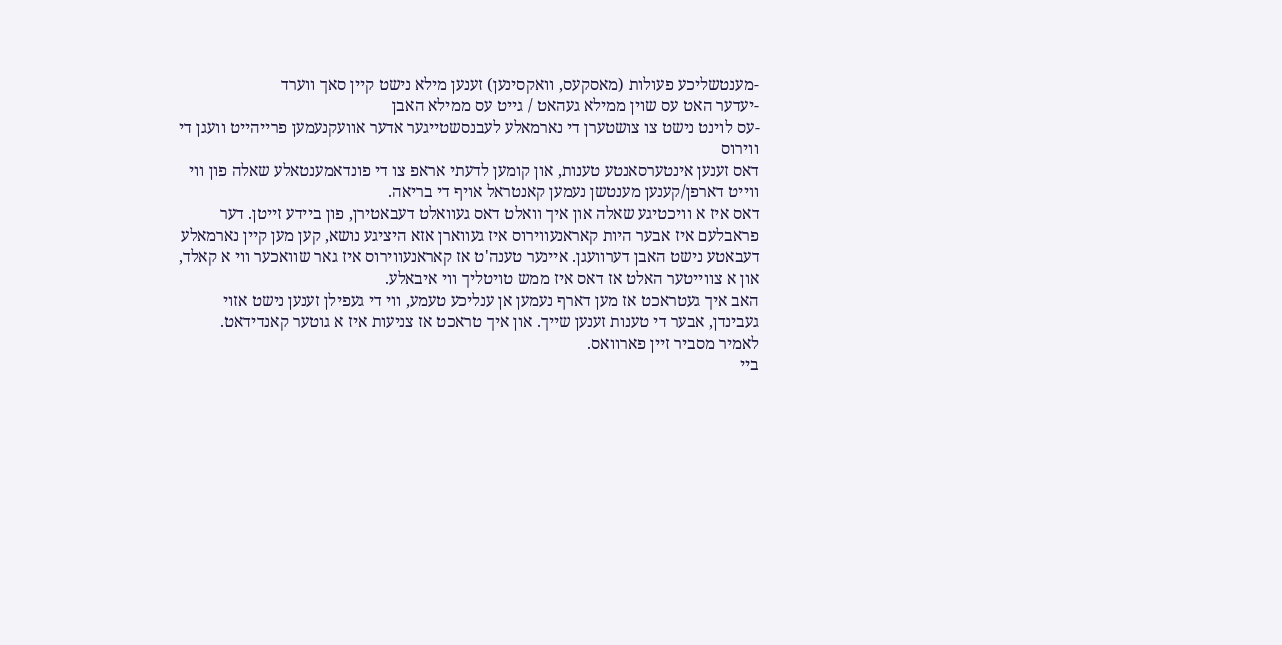-מענטשליכע פעולות (מאסקעס, וואקסינען) זענען מילא נישט קיין סאך ווערד
-יעדער האט עס שוין ממילא געהאט / גייט עס ממילא האבן
-עס לוינט נישט צו צושטערן די נארמאלע לעבנסשטייגער אדער אוועקנעמען פרייהייט וועגן די ווירוס
דאס זענען אינטערסאנטע טענות, און קומען לדעתי אראפ צו די פונדאמענטאלע שאלה פון ווי ווייט דארפן/קענען מענטשן נעמען קאנטראל אויף די בריאה.
דאס איז א וויכטיגע שאלה און איך וואלט דאס געוואלט דעבאטירן, פון ביידע זייטן. דער פראבלעם איז אבער היות קאראנעווירוס איז געווארן אזא היציגע נושא, קען מען קיין נארמאלע דעבאטע נישט האבן דערוועגן. איינער טענה'ט אז קאראנעווירוס איז גאר שוואכער ווי א קאלד, און א צווייטער האלט אז דאס איז ממש טויטליך ווי איבאלע.
האב איך געטראכט אז מען דארף נעמען אן ענליכע טעמע, ווי די געפילן זענען נישט אזוי געבינדן, אבער די טענות זענען שייך. און איך טראכט אז צניעות איז א גוטער קאנדידאט. לאמיר מסביר זיין פארוואס.
ביי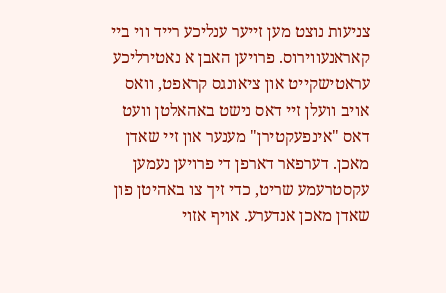צניעות נוצט מען זייער ענליכע רייד ווי ביי קאראנעווירוס. פרויען האבן א נאטירליכע עראטישקייט און ציאונגס קראפט, וואס אויב וועלן זיי דאס נישט באהאלטן וועט דאס "אינפעקטירן" מענער און זיי שאדן מאכן. דערפאר דארפן די פרויען נעמען עקסטרעמע שריט, כדי זיך צו באהיטן פון שאדן מאכן אנדערע. אויף אזוי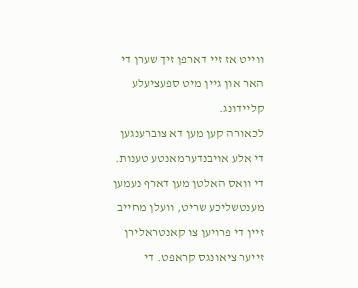ווייט אז זיי דארפן זיך שערן די האר און גיין מיט ספעציעלע קליידונג.
לכאורה קען מען דא צוברענגען די אלע אויבנדערמאנטע טענות. די וואס האלטן מען דארף נעמען מענטשליכע שריט, וועלן מחייב זיין די פרויען צו קאנטראלירן זייער ציאונגס קראפט. די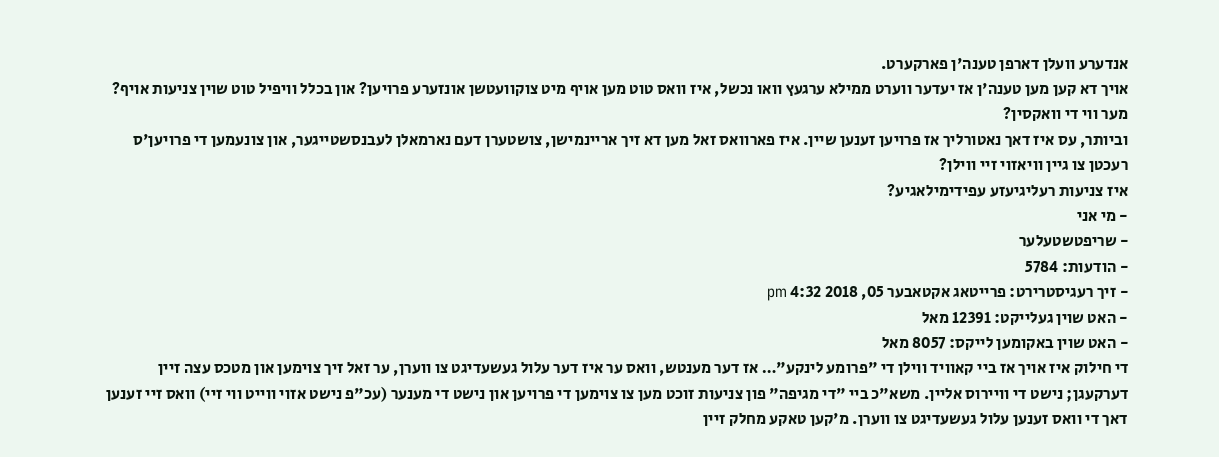אנדערע וועלן דארפן טענה'ן פארקערט.
אויך דא קען מען טענה'ן אז יעדער ווערט ממילא ערגעץ וואו נכשל, איז וואס טוט מען אויף מיט צוקוועטשן אונזערע פרויען? און בכלל וויפיל טוט שוין צניעות אויף? מער ווי די וואקסין?
וביותר, עס איז דאך נאטורליך אז פרויען זענען שיין. איז פארוואס זאל מען דא זיך אריינמישן, צושטערן דעם נארמאלן לעבנסשטייגער, און צונעמען די פרויען'ס רעכטן צו גיין וויאזוי זיי ווילן?
איז צניעות רעליגיעזע עפידימילאגיע?
- מי אני
- שריפטשטעלער
- הודעות: 5784
- זיך רעגיסטרירט: פרייטאג אקטאבער 05, 2018 4:32 pm
- האט שוין געלייקט: 12391 מאל
- האט שוין באקומען לייקס: 8057 מאל
די חילוק איז אויך אז ביי קאוויד ווילן די "פרומע לינקע"… אז דער מענטש, וואס ער איז דער עלול געשעדיגט צו ווערן, ער זאל זיך צוימען און מטכס עצה זיין דערקעגן; נישט די וויירוס אליין. משא"כ ביי "די מגיפה" פון צניעות זוכט מען צו צוימען די פרויען און נישט די מענער (עכ"פ נישט אזוי ווייט ווי זיי) וואס זיי זענען דאך די וואס זענען עלול געשעדיגט צו ווערן. מ'קען טאקע מחלק זיין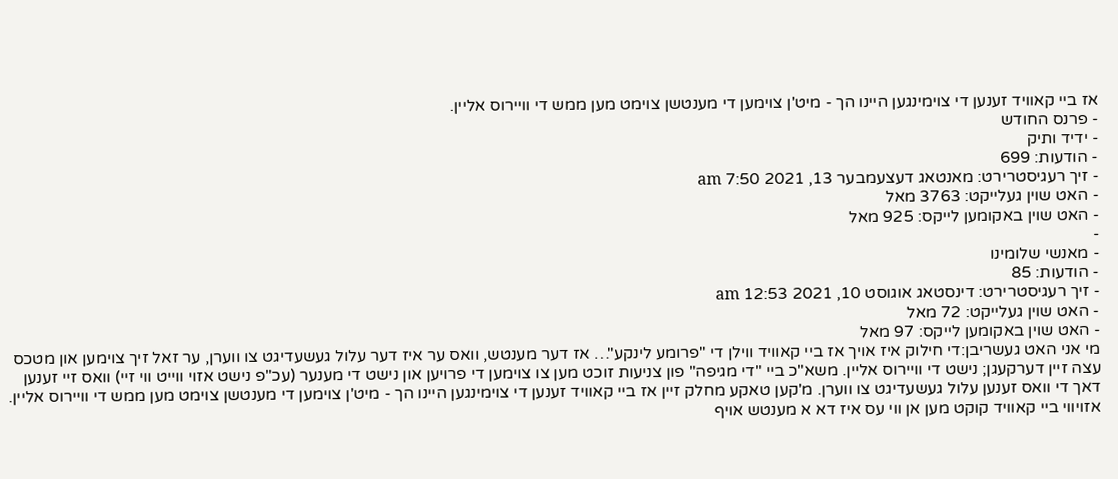אז ביי קאוויד זענען די צוימינגען היינו הך - מיט'ן צוימען די מענטשן צוימט מען ממש די וויירוס אליין.
- פרנס החודש
- ידיד ותיק
- הודעות: 699
- זיך רעגיסטרירט: מאנטאג דעצעמבער 13, 2021 7:50 am
- האט שוין געלייקט: 3763 מאל
- האט שוין באקומען לייקס: 925 מאל
-
- מאנשי שלומינו
- הודעות: 85
- זיך רעגיסטרירט: דינסטאג אוגוסט 10, 2021 12:53 am
- האט שוין געלייקט: 72 מאל
- האט שוין באקומען לייקס: 97 מאל
מי אני האט געשריבן:די חילוק איז אויך אז ביי קאוויד ווילן די "פרומע לינקע"… אז דער מענטש, וואס ער איז דער עלול געשעדיגט צו ווערן, ער זאל זיך צוימען און מטכס עצה זיין דערקעגן; נישט די וויירוס אליין. משא"כ ביי "די מגיפה" פון צניעות זוכט מען צו צוימען די פרויען און נישט די מענער (עכ"פ נישט אזוי ווייט ווי זיי) וואס זיי זענען דאך די וואס זענען עלול געשעדיגט צו ווערן. מ'קען טאקע מחלק זיין אז ביי קאוויד זענען די צוימינגען היינו הך - מיט'ן צוימען די מענטשן צוימט מען ממש די וויירוס אליין.
אזויווי ביי קאוויד קוקט מען אן ווי עס איז דא א מענטש אויף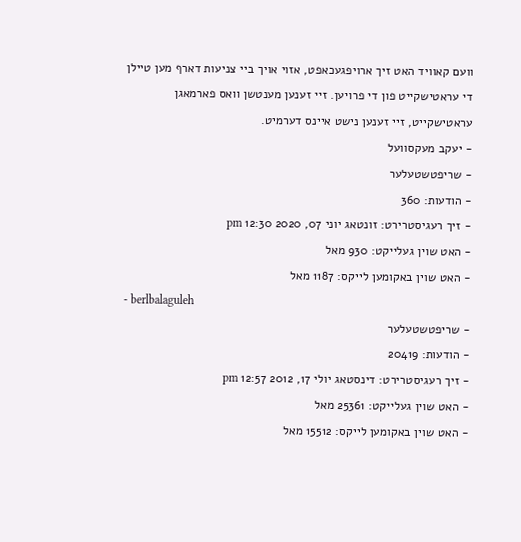וועם קאוויד האט זיך ארויפגעכאפט, אזוי אויך ביי צניעות דארף מען טיילן די עראטישקייט פון די פרויען. זיי זענען מענטשן וואס פארמאגן עראטישקייט, זיי זענען נישט איינס דערמיט.
- יעקב מעקסוועל
- שריפטשטעלער
- הודעות: 360
- זיך רעגיסטרירט: זונטאג יוני 07, 2020 12:30 pm
- האט שוין געלייקט: 930 מאל
- האט שוין באקומען לייקס: 1187 מאל
- berlbalaguleh
- שריפטשטעלער
- הודעות: 20419
- זיך רעגיסטרירט: דינסטאג יולי 17, 2012 12:57 pm
- האט שוין געלייקט: 25361 מאל
- האט שוין באקומען לייקס: 15512 מאל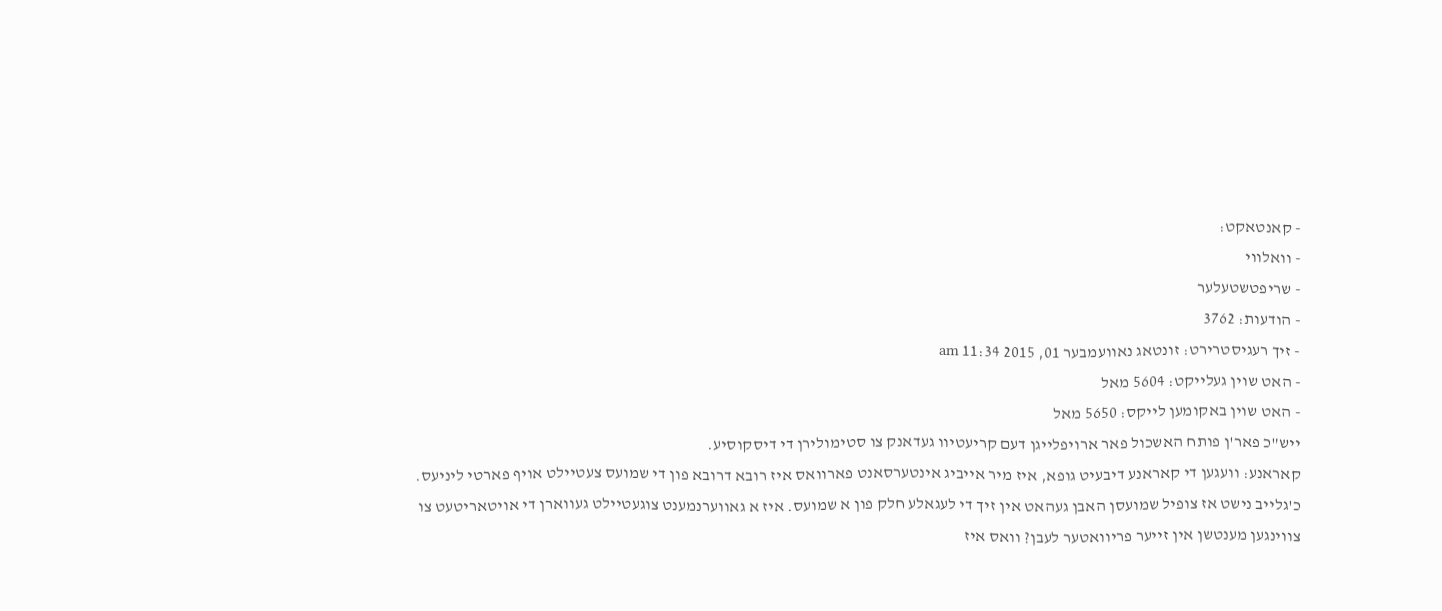- קאנטאקט:
- וואלווי
- שריפטשטעלער
- הודעות: 3762
- זיך רעגיסטרירט: זונטאג נאוועמבער 01, 2015 11:34 am
- האט שוין געלייקט: 5604 מאל
- האט שוין באקומען לייקס: 5650 מאל
ייש"כ פאר'ן פותח האשכול פאר ארויפלייגן דעם קריעטיוו געדאנק צו סטימולירן די דיסקוסיע.
קאראנע: וועגען די קאראנע דיבעיט גופא, איז מיר אייביג אינטערסאנט פארוואס איז רובא דרובא פון די שמועס צעטיילט אויף פארטי ליניעס. כ'גלייב נישט אז צופיל שמועסן האבן געהאט אין זיך די לעגאלע חלק פון א שמועס. איז א גאווערנמענט צוגעטיילט געווארן די אויטאריטעט צו צווינגען מענטשן אין זייער פריוואטער לעבן? וואס איז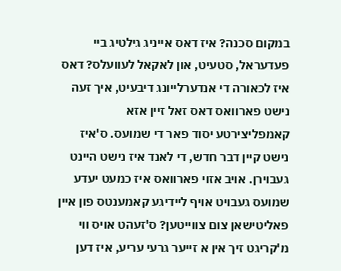במקום סכנה? איז דאס אייניג גילטיג ביי פעדעראל, סטעיט, און לאקאל לעוועלס? דאס איז לכאורה די אנדערלייונג דיבעיט, איך זעה נישט פארוואס דאס זאל זיין אזא קאמפליצירטע יסוד פאר די שמועס. ס'איז נישט קיין דבר חדש, די לאנד איז נישט היינט געבוירן. אויב אזוי פארוואס איז כמעט יעדע שמועס געבויט אויף ליידיגע קאמענטס פון איין פאליטישאן צום צווייטען? ס'זעהט אויס ווי מ'קריגט זיך אין א זייער גרעי עריע, איז דען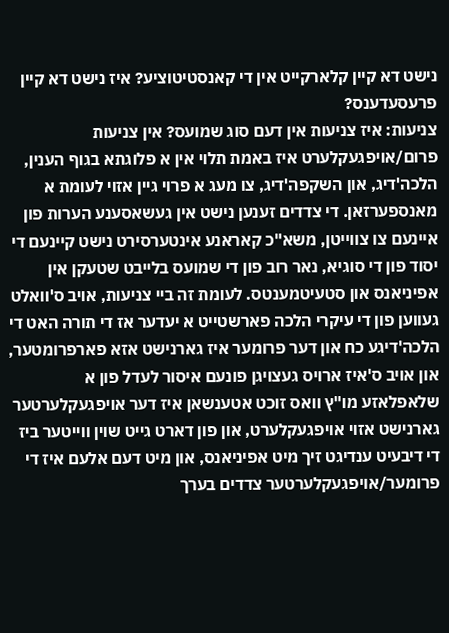נישט דא קיין קלארקייט אין די קאנסטיטוציע? איז נישט דא קיין פרעסעדענס?
צניעות: איז צניעות אין דעם סוג שמועס? אין צניעות פרום/אויפגעקלערט איז באמת תלוי אין א פלוגתא בגוף הענין, הלכה'דיג, און השקפה'דיג, צו מעג א פרוי גיין אזוי לעומת א מאנספערזאן. די צדדים זענען נישט אין געשאסענע הערות פון איינעם צו צווייטן, משא"כ קאראנע אינטערסירט נישט קיינעם די יסוד פון די סוגיא, נאר רוב פון די שמועס בלייבט שטעקן אין אפיניאנס און סטעיטמענטס. לעומת זה ביי צניעות, אויב ס'וואלט געווען פון די עיקרי הלכה פארשטייט א יעדער אז די תורה האט די הלכה'דיגע כח און דער פרומער איז גארנישט אזא פארפרומטער, און אויב ס'איז ארויס געצויגן פונעם איסור לעדל פון א שלאפלאזע מו"ץ וואס זוכט אטענשאן איז דער אויפגעקלערטער גארנישט אזוי אויפגעקלערט, און פון דארט גייט שוין ווייטער ביז די דיבעיט ענדיגט זיך מיט אפיניאנס, און מיט דעם אלעם איז די פרומער/אויפגעקלערטער צדדים בערך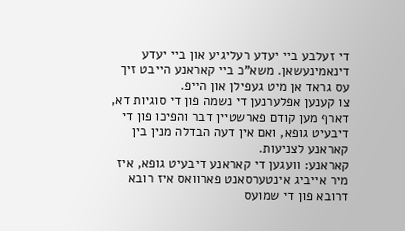די זעלבע ביי יעדע רעליגיע און ביי יעדע דינאמינעשאן. משא"כ ביי קאראנע הייבט זיך עס גראד אן מיט געפילן און הייפ.
צו קענען אפלערנען די נשמה פון די סוגיות דא, דארף מען קודם פארשטיין דבר והפיכו פון די דיבעיט גופא, ואם אין דעה הבדלה מנין בין קאראנע לצניעות.
קאראנע: וועגען די קאראנע דיבעיט גופא, איז מיר אייביג אינטערסאנט פארוואס איז רובא דרובא פון די שמועס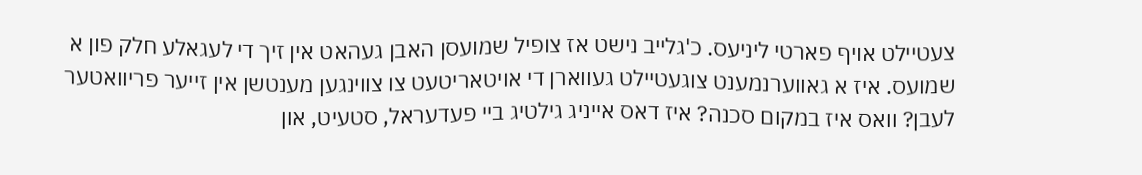צעטיילט אויף פארטי ליניעס. כ'גלייב נישט אז צופיל שמועסן האבן געהאט אין זיך די לעגאלע חלק פון א שמועס. איז א גאווערנמענט צוגעטיילט געווארן די אויטאריטעט צו צווינגען מענטשן אין זייער פריוואטער לעבן? וואס איז במקום סכנה? איז דאס אייניג גילטיג ביי פעדעראל, סטעיט, און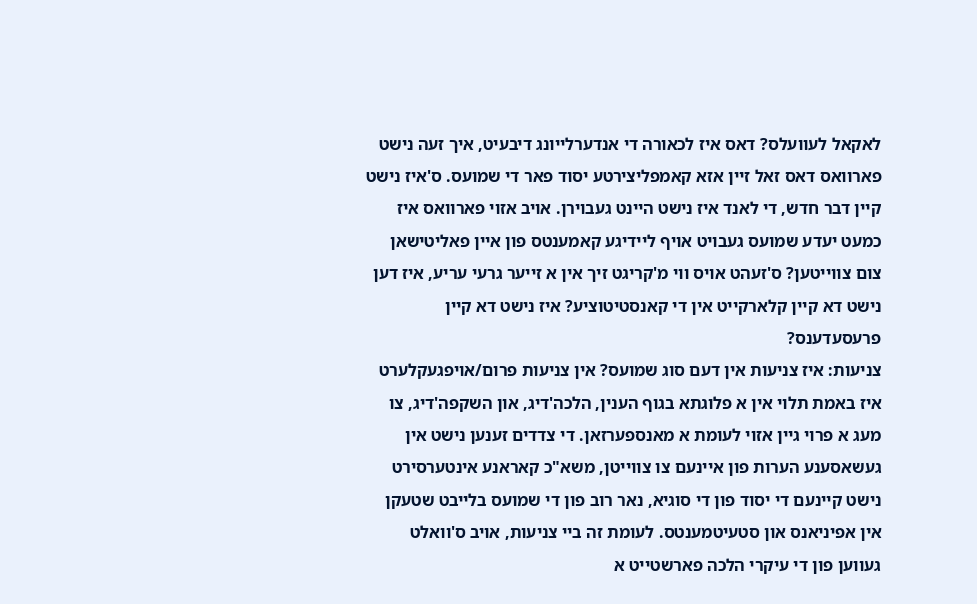לאקאל לעוועלס? דאס איז לכאורה די אנדערלייונג דיבעיט, איך זעה נישט פארוואס דאס זאל זיין אזא קאמפליצירטע יסוד פאר די שמועס. ס'איז נישט קיין דבר חדש, די לאנד איז נישט היינט געבוירן. אויב אזוי פארוואס איז כמעט יעדע שמועס געבויט אויף ליידיגע קאמענטס פון איין פאליטישאן צום צווייטען? ס'זעהט אויס ווי מ'קריגט זיך אין א זייער גרעי עריע, איז דען נישט דא קיין קלארקייט אין די קאנסטיטוציע? איז נישט דא קיין פרעסעדענס?
צניעות: איז צניעות אין דעם סוג שמועס? אין צניעות פרום/אויפגעקלערט איז באמת תלוי אין א פלוגתא בגוף הענין, הלכה'דיג, און השקפה'דיג, צו מעג א פרוי גיין אזוי לעומת א מאנספערזאן. די צדדים זענען נישט אין געשאסענע הערות פון איינעם צו צווייטן, משא"כ קאראנע אינטערסירט נישט קיינעם די יסוד פון די סוגיא, נאר רוב פון די שמועס בלייבט שטעקן אין אפיניאנס און סטעיטמענטס. לעומת זה ביי צניעות, אויב ס'וואלט געווען פון די עיקרי הלכה פארשטייט א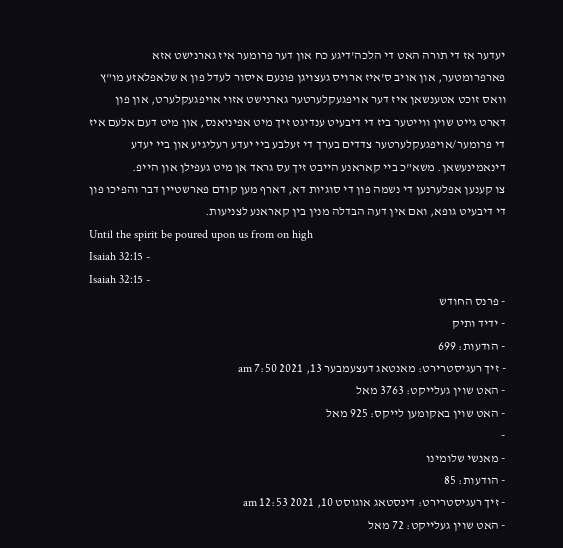יעדער אז די תורה האט די הלכה'דיגע כח און דער פרומער איז גארנישט אזא פארפרומטער, און אויב ס'איז ארויס געצויגן פונעם איסור לעדל פון א שלאפלאזע מו"ץ וואס זוכט אטענשאן איז דער אויפגעקלערטער גארנישט אזוי אויפגעקלערט, און פון דארט גייט שוין ווייטער ביז די דיבעיט ענדיגט זיך מיט אפיניאנס, און מיט דעם אלעם איז די פרומער/אויפגעקלערטער צדדים בערך די זעלבע ביי יעדע רעליגיע און ביי יעדע דינאמינעשאן. משא"כ ביי קאראנע הייבט זיך עס גראד אן מיט געפילן און הייפ.
צו קענען אפלערנען די נשמה פון די סוגיות דא, דארף מען קודם פארשטיין דבר והפיכו פון די דיבעיט גופא, ואם אין דעה הבדלה מנין בין קאראנע לצניעות.
Until the spirit be poured upon us from on high
Isaiah 32:15 -
Isaiah 32:15 -
- פרנס החודש
- ידיד ותיק
- הודעות: 699
- זיך רעגיסטרירט: מאנטאג דעצעמבער 13, 2021 7:50 am
- האט שוין געלייקט: 3763 מאל
- האט שוין באקומען לייקס: 925 מאל
-
- מאנשי שלומינו
- הודעות: 85
- זיך רעגיסטרירט: דינסטאג אוגוסט 10, 2021 12:53 am
- האט שוין געלייקט: 72 מאל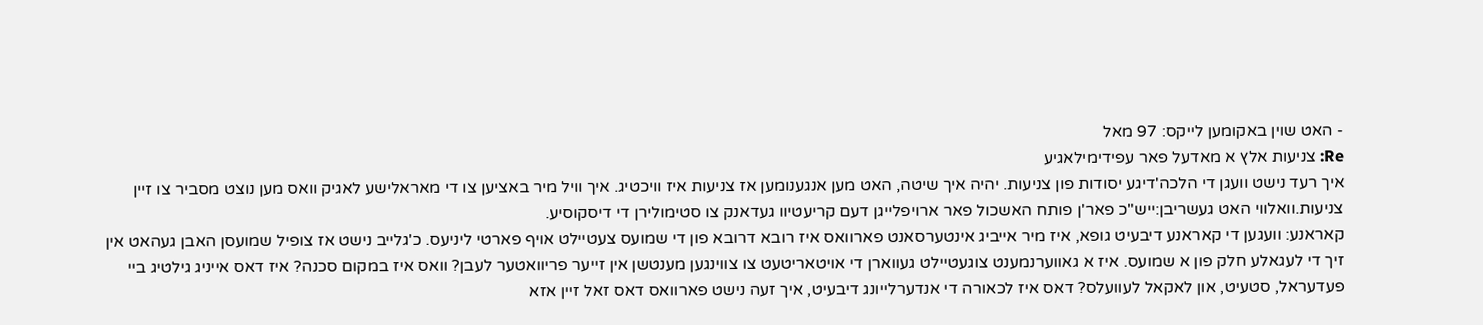- האט שוין באקומען לייקס: 97 מאל
Re: צניעות אלץ א מאדעל פאר עפידימילאגיע
איך רעד נישט וועגן די הלכה'דיגע יסודות פון צניעות. יהיה איך שיטה, האט מען אנגענומען אז צניעות איז וויכטיג. איך וויל מיר באציען צו די מאראלישע לאגיק וואס מען נוצט מסביר צו זיין צניעות.וואלווי האט געשריבן:ייש"כ פאר'ן פותח האשכול פאר ארויפלייגן דעם קריעטיוו געדאנק צו סטימולירן די דיסקוסיע.
קאראנע: וועגען די קאראנע דיבעיט גופא, איז מיר אייביג אינטערסאנט פארוואס איז רובא דרובא פון די שמועס צעטיילט אויף פארטי ליניעס. כ'גלייב נישט אז צופיל שמועסן האבן געהאט אין זיך די לעגאלע חלק פון א שמועס. איז א גאווערנמענט צוגעטיילט געווארן די אויטאריטעט צו צווינגען מענטשן אין זייער פריוואטער לעבן? וואס איז במקום סכנה? איז דאס אייניג גילטיג ביי פעדעראל, סטעיט, און לאקאל לעוועלס? דאס איז לכאורה די אנדערלייונג דיבעיט, איך זעה נישט פארוואס דאס זאל זיין אזא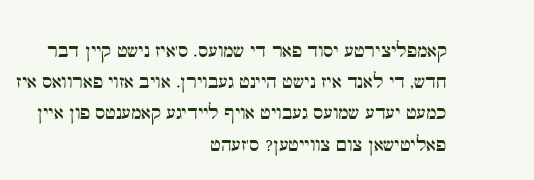קאמפליצירטע יסוד פאר די שמועס. ס'איז נישט קיין דבר חדש, די לאנד איז נישט היינט געבוירן. אויב אזוי פארוואס איז כמעט יעדע שמועס געבויט אויף ליידיגע קאמענטס פון איין פאליטישאן צום צווייטען? ס'זעהט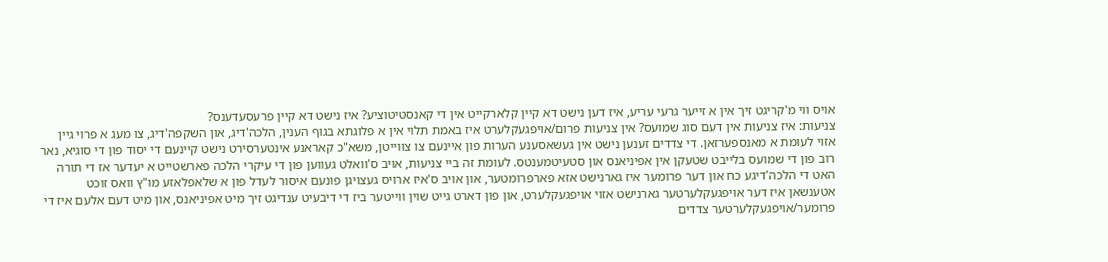אויס ווי מ'קריגט זיך אין א זייער גרעי עריע, איז דען נישט דא קיין קלארקייט אין די קאנסטיטוציע? איז נישט דא קיין פרעסעדענס?
צניעות: איז צניעות אין דעם סוג שמועס? אין צניעות פרום/אויפגעקלערט איז באמת תלוי אין א פלוגתא בגוף הענין, הלכה'דיג, און השקפה'דיג, צו מעג א פרוי גיין אזוי לעומת א מאנספערזאן. די צדדים זענען נישט אין געשאסענע הערות פון איינעם צו צווייטן, משא"כ קאראנע אינטערסירט נישט קיינעם די יסוד פון די סוגיא, נאר רוב פון די שמועס בלייבט שטעקן אין אפיניאנס און סטעיטמענטס. לעומת זה ביי צניעות, אויב ס'וואלט געווען פון די עיקרי הלכה פארשטייט א יעדער אז די תורה האט די הלכה'דיגע כח און דער פרומער איז גארנישט אזא פארפרומטער, און אויב ס'איז ארויס געצויגן פונעם איסור לעדל פון א שלאפלאזע מו"ץ וואס זוכט אטענשאן איז דער אויפגעקלערטער גארנישט אזוי אויפגעקלערט, און פון דארט גייט שוין ווייטער ביז די דיבעיט ענדיגט זיך מיט אפיניאנס, און מיט דעם אלעם איז די פרומער/אויפגעקלערטער צדדים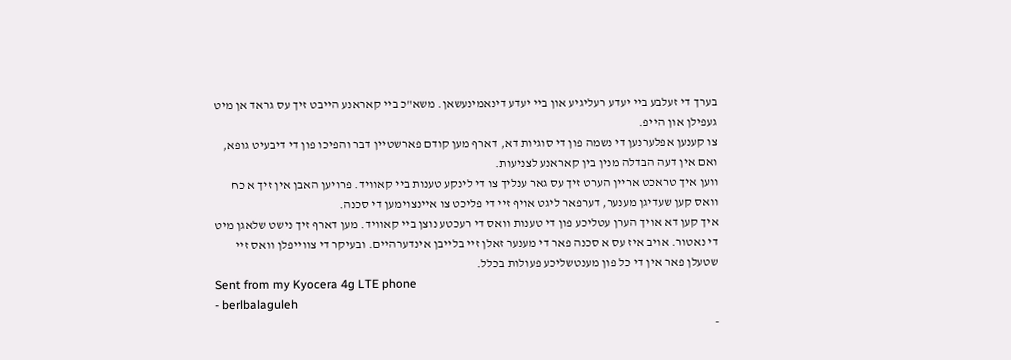בערך די זעלבע ביי יעדע רעליגיע און ביי יעדע דינאמינעשאן. משא"כ ביי קאראנע הייבט זיך עס גראד אן מיט געפילן און הייפ.
צו קענען אפלערנען די נשמה פון די סוגיות דא, דארף מען קודם פארשטיין דבר והפיכו פון די דיבעיט גופא, ואם אין דעה הבדלה מנין בין קאראנע לצניעות.
ווען איך טראכט אריין הערט זיך עס גאר ענליך צו די לינקע טענות ביי קאוויד. פרויען האבן אין זיך א כח וואס קען שעדיגן מענער, דערפאר ליגט אויף זיי די פליכט צו איינצוימען די סכנה.
איך קען דא אויך הערן עטליכע פון די טענות וואס די רעכטע נוצן ביי קאוויד. מען דארף זיך נישט שלאגן מיט די נאטור. אויב איז עס א סכנה פאר די מענער זאלן זיי בלייבן אינדערהיים. ובעיקר די צווייפלן וואס זיי שטעלן פאר אין די כל פון מענטשליכע פעולות בכלל.
Sent from my Kyocera 4g LTE phone
- berlbalaguleh
-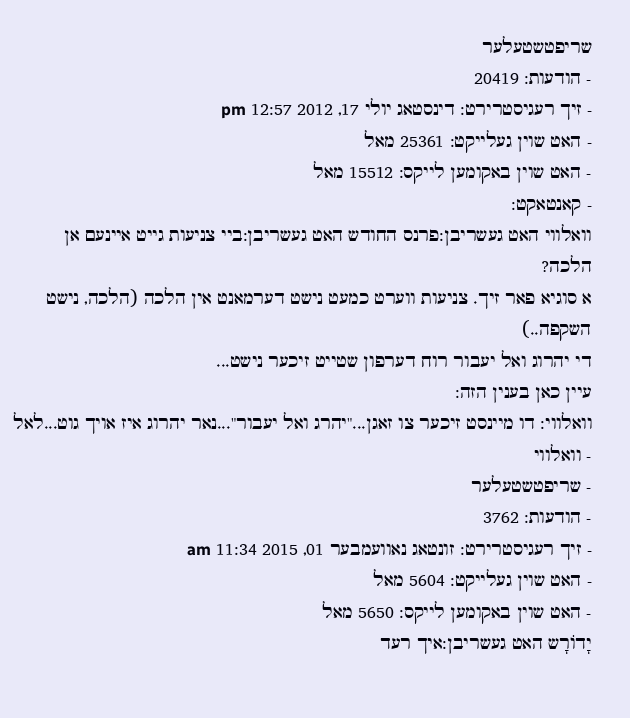שריפטשטעלער
- הודעות: 20419
- זיך רעגיסטרירט: דינסטאג יולי 17, 2012 12:57 pm
- האט שוין געלייקט: 25361 מאל
- האט שוין באקומען לייקס: 15512 מאל
- קאנטאקט:
וואלווי האט געשריבן:פרנס החודש האט געשריבן:ביי צניעות גייט איינעם אן הלכה?
א סוגיא פאר זיך. צניעות ווערט כמעט נישט דערמאנט אין הלכה (הלכה, נישט השקפה..)
די יהרוג ואל יעבור רוח דערפון שטייט זיכער נישט...
עיין כאן בענין הזה:
וואלווי: דו מיינסט זיכער צו זאגן..."יהרג ואל יעבור"...נאר יהרוג איז אויך גוט...לאל
- וואלווי
- שריפטשטעלער
- הודעות: 3762
- זיך רעגיסטרירט: זונטאג נאוועמבער 01, 2015 11:34 am
- האט שוין געלייקט: 5604 מאל
- האט שוין באקומען לייקס: 5650 מאל
יָדוֹרָש האט געשריבן:איך רעד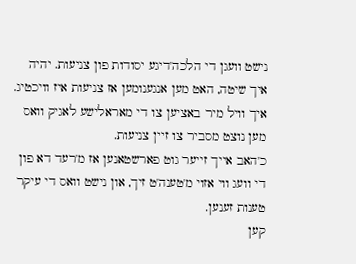נישט וועגן די הלכה'דיגע יסודות פון צניעות. יהיה איך שיטה, האט מען אנגענומען אז צניעות איז וויכטיג. איך וויל מיר באציען צו די מאראלישע לאגיק וואס מען נוצט מסביר צו זיין צניעות.
כ'האב אייך זייער גוט פארשטאנען אז מ'רעד דא פון די וועג ווי אזוי מ'טענה'ט זיך, און נישט וואס די עיקר טענות זענען.
קען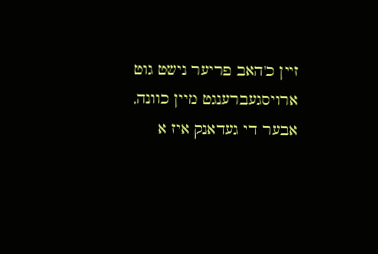זיין כ'האב פריער נישט גוט ארויסגעברענגט מיין כוונה, אבער די געדאנק איז א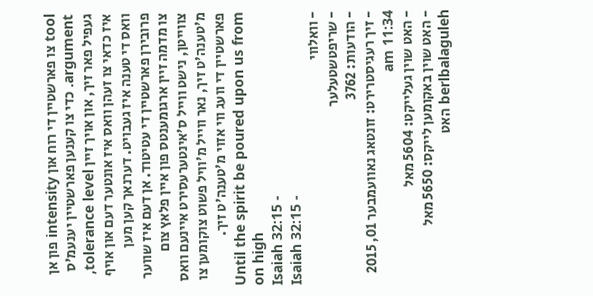tool צו פארשטיין די רוח און intensity פון אן argument. כדי צו קענען פארשטיין יענעמ'ס געפיל פאר זיך, און אויך זיין tolerance level, איז כדאי צו זעהן וואס איז אונטער דעם און אויף וואס די טענה איז געבויט. דערנאך קען מען פרובירן פארשטיין די עטיטוד. אן דעם איז שווער צו מדמה זיין ארגומענטס פון איין פלאץ צום צווייטן, נישט ווייל ס'אינטערעסירט איינעם וואס מ'טענה'ט זיך, נאר ווייל מ'וויל פשוט צוקומען צו פארשטיין די וועג ווי אזוי מ'טענה'ט זיך.
Until the spirit be poured upon us from on high
Isaiah 32:15 -
Isaiah 32:15 -
- וואלווי
- שריפטשטעלער
- הודעות: 3762
- זיך רעגיסטרירט: זונטאג נאוועמבער 01, 2015 11:34 am
- האט שוין געלייקט: 5604 מאל
- האט שוין באקומען לייקס: 5650 מאל
berlbalaguleh האט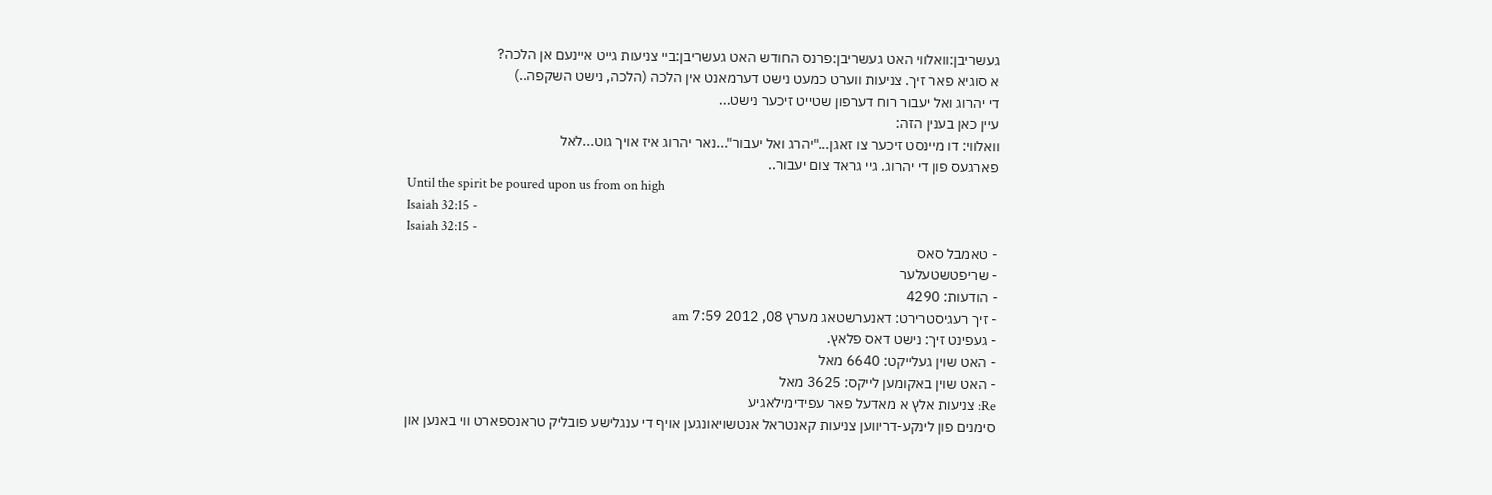געשריבן:וואלווי האט געשריבן:פרנס החודש האט געשריבן:ביי צניעות גייט איינעם אן הלכה?
א סוגיא פאר זיך. צניעות ווערט כמעט נישט דערמאנט אין הלכה (הלכה, נישט השקפה..)
די יהרוג ואל יעבור רוח דערפון שטייט זיכער נישט...
עיין כאן בענין הזה:
וואלווי: דו מיינסט זיכער צו זאגן..."יהרג ואל יעבור"...נאר יהרוג איז אויך גוט...לאל
פארגעס פון די יהרוג. גיי גראד צום יעבור..
Until the spirit be poured upon us from on high
Isaiah 32:15 -
Isaiah 32:15 -
- טאמבל סאס
- שריפטשטעלער
- הודעות: 4290
- זיך רעגיסטרירט: דאנערשטאג מערץ 08, 2012 7:59 am
- געפינט זיך: נישט דאס פלאץ.
- האט שוין געלייקט: 6640 מאל
- האט שוין באקומען לייקס: 3625 מאל
Re: צניעות אלץ א מאדעל פאר עפידימילאגיע
סימנים פון לינקע-דריווען צניעות קאנטראל אנטשויאונגען אויף די ענגלישע פובליק טראנספארט ווי באנען און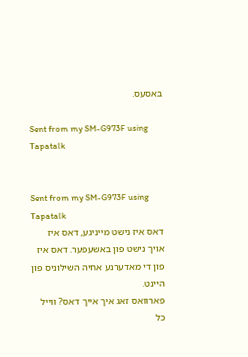באסעס.

Sent from my SM-G973F using Tapatalk


Sent from my SM-G973F using Tapatalk
דאס איז נישט מייניגע, דאס איז אויך נישט פון באשעפער. דאס איז פון די מאדערנע אחיה השילוניס פון היינט.
פארוואס זאג איך אייך דאס? ווייל כל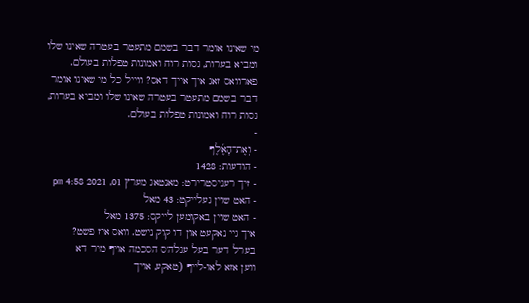מי שאינו אומר דבר בשמם מתעטר בעטרה שאינו שלו ומביא בערות, גסות רוח ואמונות טפלות בעולם.
פארוואס זאג איך אייך דאס? ווייל כל מי שאינו אומר דבר בשמם מתעטר בעטרה שאינו שלו ומביא בערות, גסות רוח ואמונות טפלות בעולם.
-
- וְאֶת־הָאֶ֜לֶף
- הודעות: 1428
- זיך רעגיסטרירט: מאנטאג מערץ 01, 2021 4:58 pm
- האט שוין געלייקט: 43 מאל
- האט שוין באקומען לייקס: 1375 מאל
איך גיי נאקעט און דו קוק נישט. וואס איז פשט?
בערל דער בעל עגלה'ס הסכמה אויף מיר דא
ווען אזא לאו-לייף (טאקע, אויך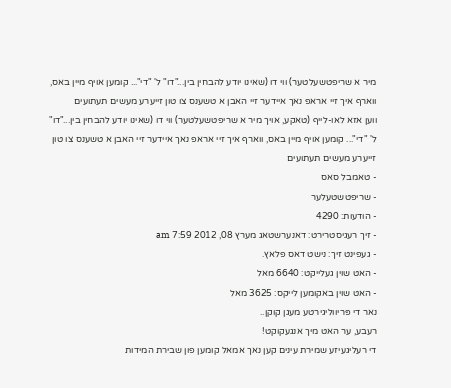מיר א שריפטשעלטער) ווי דו (שאינו יודע להבחין בין..."דו" ל' "די"... קומען אויף מיין באס, ווארף איך זיי אראפ נאך איידער זיי האבן א טשענס צו טון זייערע מעשים תעתועים
ווען אזא לאו-לייף (טאקע, אויך מיר א שריפטשעלטער) ווי דו (שאינו יודע להבחין בין..."דו" ל' "די"... קומען אויף מיין באס, ווארף איך זיי אראפ נאך איידער זיי האבן א טשענס צו טון זייערע מעשים תעתועים
- טאמבל סאס
- שריפטשטעלער
- הודעות: 4290
- זיך רעגיסטרירט: דאנערשטאג מערץ 08, 2012 7:59 am
- געפינט זיך: נישט דאס פלאץ.
- האט שוין געלייקט: 6640 מאל
- האט שוין באקומען לייקס: 3625 מאל
נאר די פּריווליגירטע מעגן קוקן..
רעבע, ער האט מיך אנגעקוקט!
די רעליגעיזע שמירת עינים קען נאך אמאל קומען פון שבירת המידות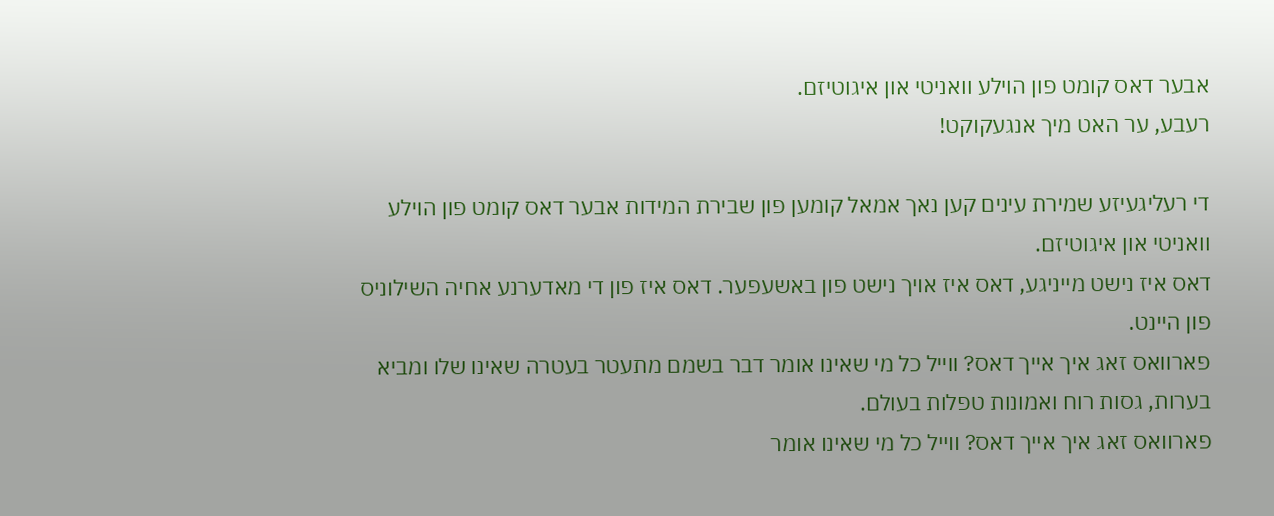אבער דאס קומט פון הוילע וואניטי און איגוטיזם.
רעבע, ער האט מיך אנגעקוקט!

די רעליגעיזע שמירת עינים קען נאך אמאל קומען פון שבירת המידות אבער דאס קומט פון הוילע וואניטי און איגוטיזם.
דאס איז נישט מייניגע, דאס איז אויך נישט פון באשעפער. דאס איז פון די מאדערנע אחיה השילוניס פון היינט.
פארוואס זאג איך אייך דאס? ווייל כל מי שאינו אומר דבר בשמם מתעטר בעטרה שאינו שלו ומביא בערות, גסות רוח ואמונות טפלות בעולם.
פארוואס זאג איך אייך דאס? ווייל כל מי שאינו אומר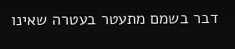דבר בשמם מתעטר בעטרה שאינו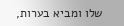שלו ומביא בערות,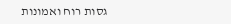גסות רוח ואמונות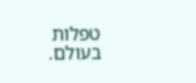טפלות בעולם.